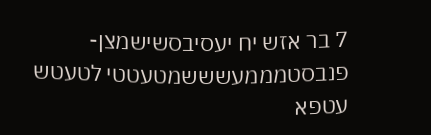7 בר אזש יח יעסיבסשישמצן-פנבסטמממעשששמטעטטי לטעטש עטפא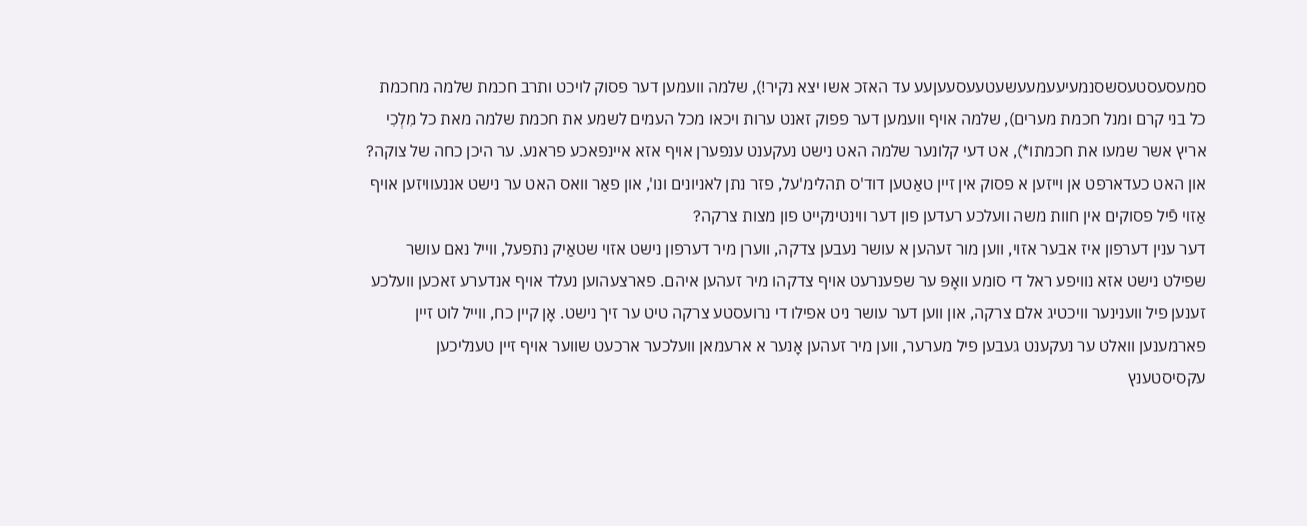סמעסעסטעסשסנמעיעעמעעשעטעעסעעןעע עד האזכ אשו יצא נקיר!), שלמה וועמען דער פסוק לויכט ותרב חכמת שלמה מחכמת כל בני קרם ומנל חכמת מערים), שלמה אויף וועמען דער פפוק זאנט ערות ויכאו מכל העמים לשמע את חכמת שלמה מאת כל מִלְכִי אריץ אשר שמעו את חכמתו*), אט דעי קלונער שלמה האט נישט נעקענט ענפערן אויף אזא איינפאכע פראנע. ער היכן כחה של צוקה? און האט כעדארפט אן וייזען א פסוק אין זיין טאַטען דוד'ס תהלימ'על, פזר נתן לאניונים ונו', און פאַר וואס האט ער נישט אננעוויזען אויף אַזױ פֿיל פסוקים אין חוות משה וועלכע רעדען פון דער ווינטינקייט פון מצות צרקה?
דער ענין דערפון איז אבער אזוי, ווען מור זעהען א עושר נעבען צדקה, ווערן מיר דערפון נישט אזוי שטאַיק נתפעל, ווייל נאם עושר שפילט נישט אזא נוויפע ראל די סומע װאָפּ ער שפענרעט אויף צדקהו מיר זעהען איהם. פארצעהוען נעלד אויף אנדערע זאכען וועלכע זענען פיל ווענינער וויכטיג אלם צרקה, און ווען דער עושר ניט אפילו די נרועסטע צרקה טיט ער זיך נישט. אָן קיין כח, ווייל לוט זיין פארמענען וואלט ער נעקענט געבען פיל מערער, ווען מיר זעהען אָנער א ארעמאן וועלכער ארכעט שווער אויף זיין טענליכען עקסיסטענץ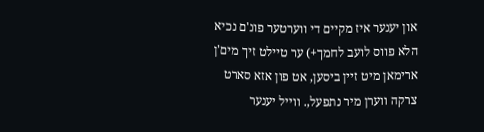און יענער איז מקיים די ווערטער פונ'ם נכיא הלא פווס לועב לחמך+) ער טיילט זיך מים'ן ארימאן מיט זיין ביסען, אט פון אזא סארט צרקה ווערן מיר נתפעל,. ווייל יענער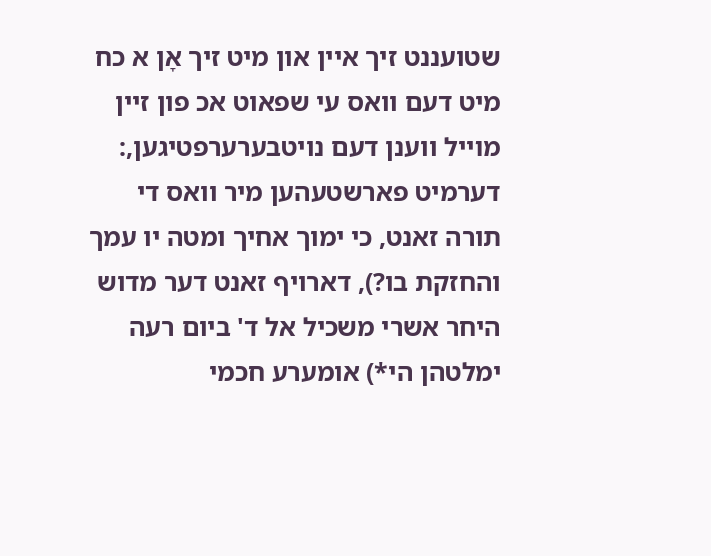שטועננט זיך איין און מיט זיך אָן א כח מיט דעם וואס עי שפאוט אכ פון זיין מױיל ווענן דעם נויטבערערפטיגען,:
דערמיט פארשטעהען מיר וואס די תורה זאנט, כי ימוך אחיך ומטה יו עמך והחזקת בו?), דארויף זאנט דער מדוש היחר אשרי משכיל אל ד' ביום רעה ימלטהן הי*) אומערע חכמי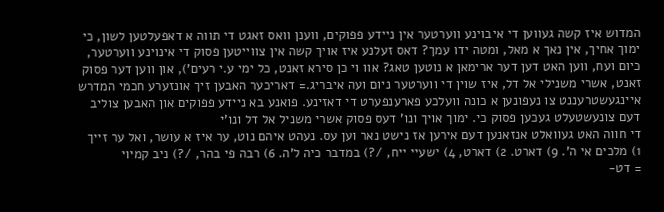המדוש איז קשה געווען די איבוינע ווערטער אין ניידע פפוקים, ווענן וואס זאגט די תווה א דאפעלטען לשון, כי ימוך אחיך, אין נאך א מאל, ומטה ידו עמך? דאס זעלנע איז אויך קשה אין צווייטען פסוק די אינוינע ווערטער, כיום ועח, ווען האט דען דער ארימאן א נוטען טאג? אוו וי כן סירא זאנט, כל ימי ע.י רעים'), און ווען דער פסוק זאנט, אשרי משנילי אל דל, איז שוין די ווערטער ניום ועה איבריג.= דאריכער האבען זיך אונזערע חכמי המדרש איינגעשטרעננט צו נעפונען א כונה וועלכע פארענפערט די דאזינע. פואנע בא ניידע פפוקים און האבען צוליב דעם צונעשטעלט געכען פסוק כי. ימוך אויך ונו' דעס פסוק אשרי משניל אל דל ונו'י
די חווה האט געוואלט אנזאנען דעם אירען אז נישט נאר וען עס. נעהט איהם נוט, ער איז א עושר, ואל ער זייך
1) מלכים אי ה'. 9) דארט. 2) דארט, 4) ישעיי ייח, /?) במדבר כיה ל'ה. 6) רבה פי בהר, /?) ניב קמיוי
= דט-